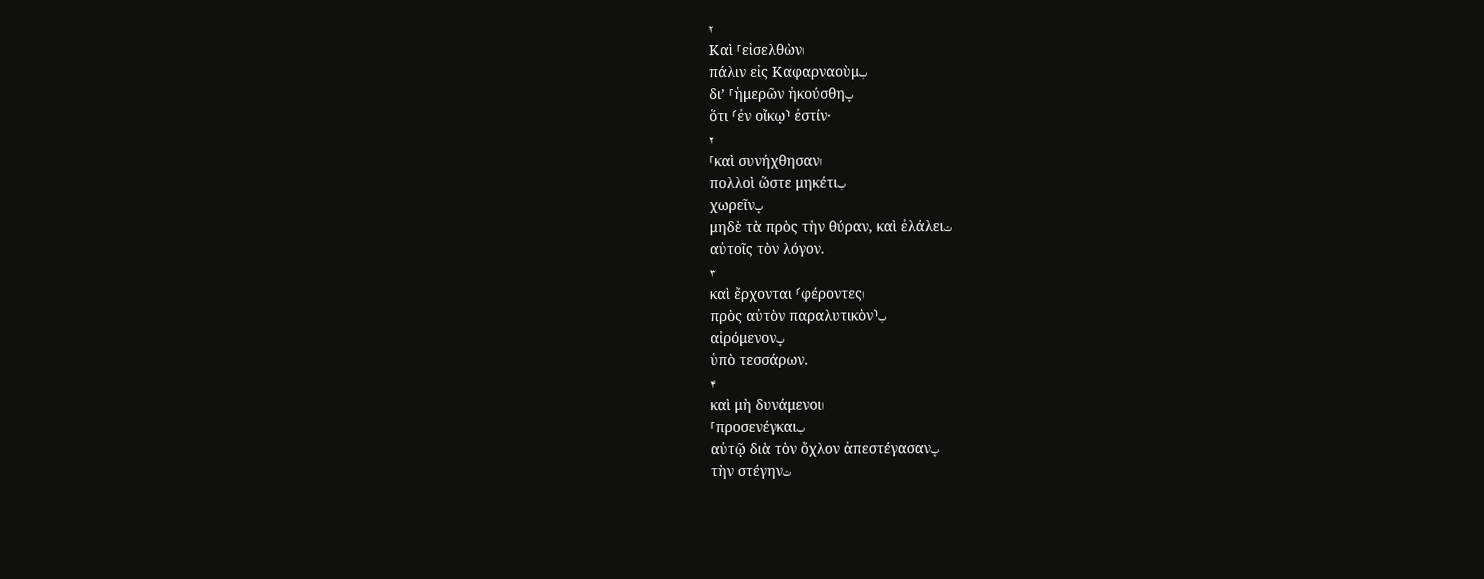۲
Καὶ ⸀εἰσελθὼνا
πάλιν εἰς Καφαρναοὺμب
δι’ ⸀ἡμερῶν ἠκούσθηپ
ὅτι ⸂ἐν οἴκῳ⸃ ἐστίν·
۲
⸀καὶ συνήχθησανا
πολλοὶ ὥστε μηκέτιب
χωρεῖνپ
μηδὲ τὰ πρὸς τὴν θύραν, καὶ ἐλάλειت
αὐτοῖς τὸν λόγον.
۳
καὶ ἔρχονται ⸂φέροντεςا
πρὸς αὐτὸν παραλυτικὸν⸃ب
αἰρόμενονپ
ὑπὸ τεσσάρων.
۴
καὶ μὴ δυνάμενοιا
⸀προσενέγκαιب
αὐτῷ διὰ τὸν ὄχλον ἀπεστέγασανپ
τὴν στέγηνت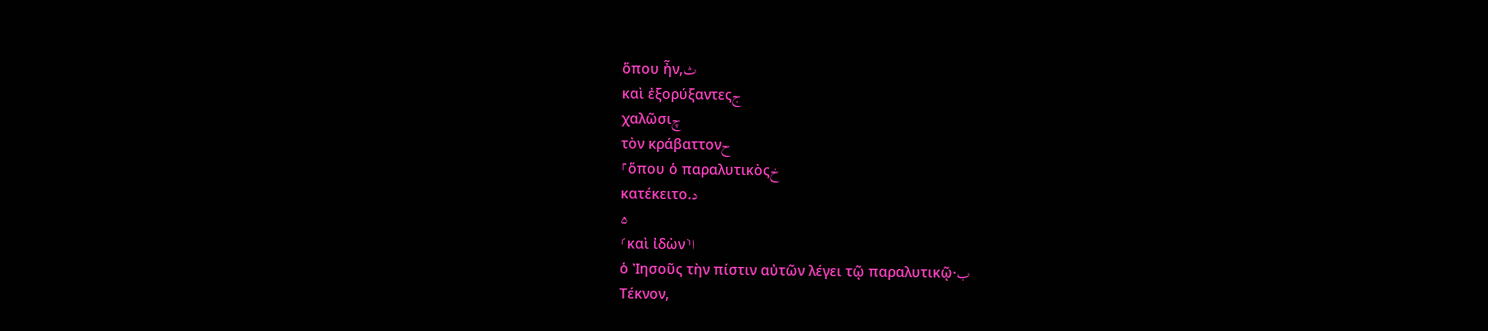ὅπου ἦν,ث
καὶ ἐξορύξαντεςج
χαλῶσιچ
τὸν κράβαττονح
⸀ὅπου ὁ παραλυτικὸςخ
κατέκειτο.د
۵
⸂καὶ ἰδὼν⸃ا
ὁ Ἰησοῦς τὴν πίστιν αὐτῶν λέγει τῷ παραλυτικῷ·ب
Τέκνον,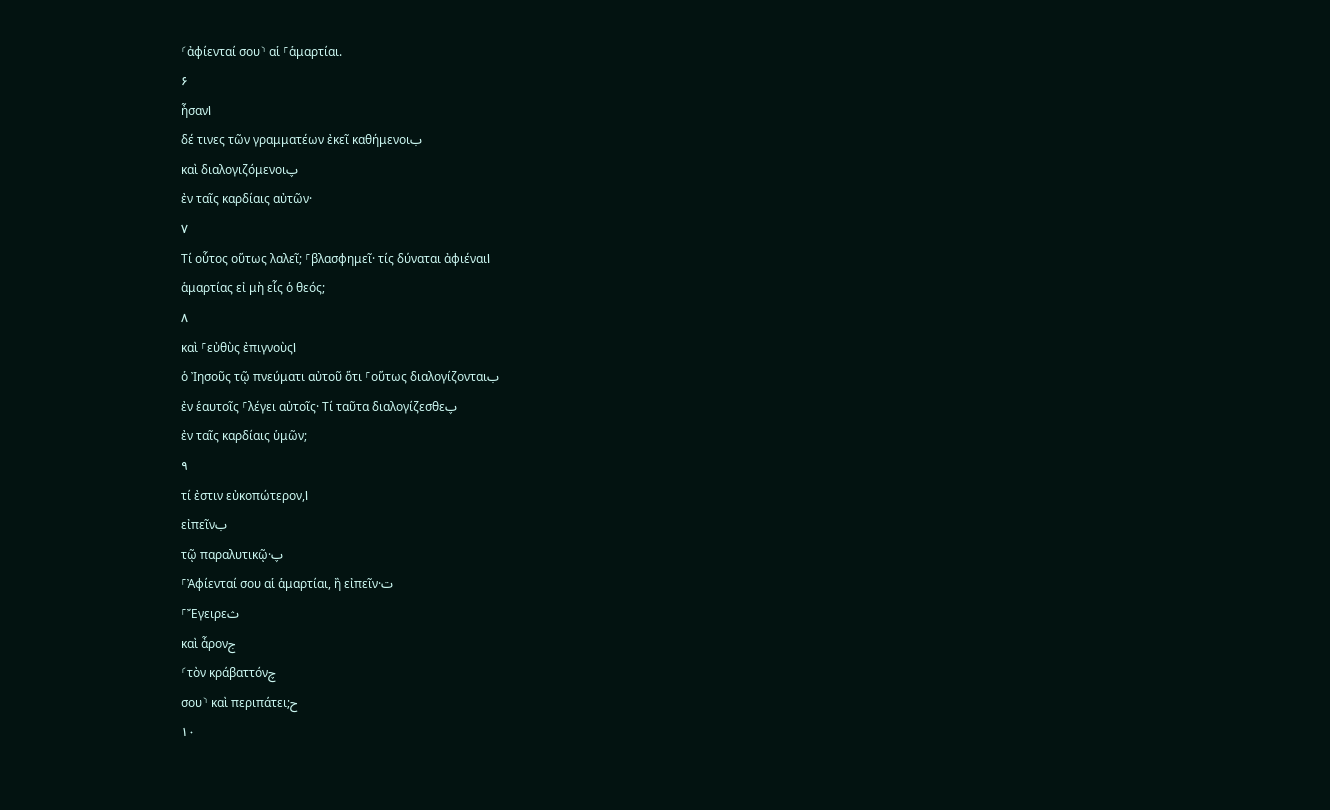⸂ἀφίενταί σου⸃ αἱ ⸀ἁμαρτίαι.
۶
ἦσανا
δέ τινες τῶν γραμματέων ἐκεῖ καθήμενοιب
καὶ διαλογιζόμενοιپ
ἐν ταῖς καρδίαις αὐτῶν·
۷
Τί οὗτος οὕτως λαλεῖ; ⸀βλασφημεῖ· τίς δύναται ἀφιέναιا
ἁμαρτίας εἰ μὴ εἷς ὁ θεός;
۸
καὶ ⸀εὐθὺς ἐπιγνοὺςا
ὁ Ἰησοῦς τῷ πνεύματι αὐτοῦ ὅτι ⸀οὕτως διαλογίζονταιب
ἐν ἑαυτοῖς ⸀λέγει αὐτοῖς· Τί ταῦτα διαλογίζεσθεپ
ἐν ταῖς καρδίαις ὑμῶν;
۹
τί ἐστιν εὐκοπώτερον,ا
εἰπεῖνب
τῷ παραλυτικῷ·پ
⸀Ἀφίενταί σου αἱ ἁμαρτίαι, ἢ εἰπεῖν·ت
⸀Ἔγειρεث
καὶ ἆρονج
⸂τὸν κράβαττόνچ
σου⸃ καὶ περιπάτει;ح
۱۰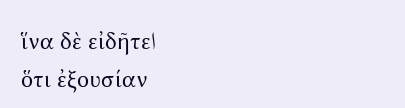ἵνα δὲ εἰδῆτεا
ὅτι ἐξουσίαν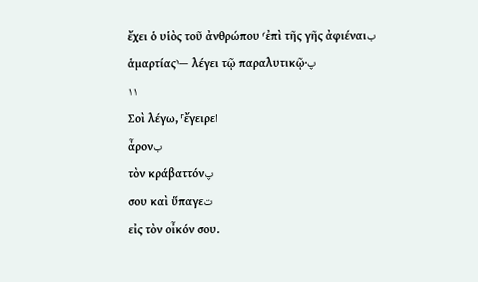ἔχει ὁ υἱὸς τοῦ ἀνθρώπου ⸂ἐπὶ τῆς γῆς ἀφιέναιب
ἁμαρτίας⸃— λέγει τῷ παραλυτικῷ·پ
۱۱
Σοὶ λέγω, ⸀ἔγειρεا
ἆρονب
τὸν κράβαττόνپ
σου καὶ ὕπαγεت
εἰς τὸν οἶκόν σου.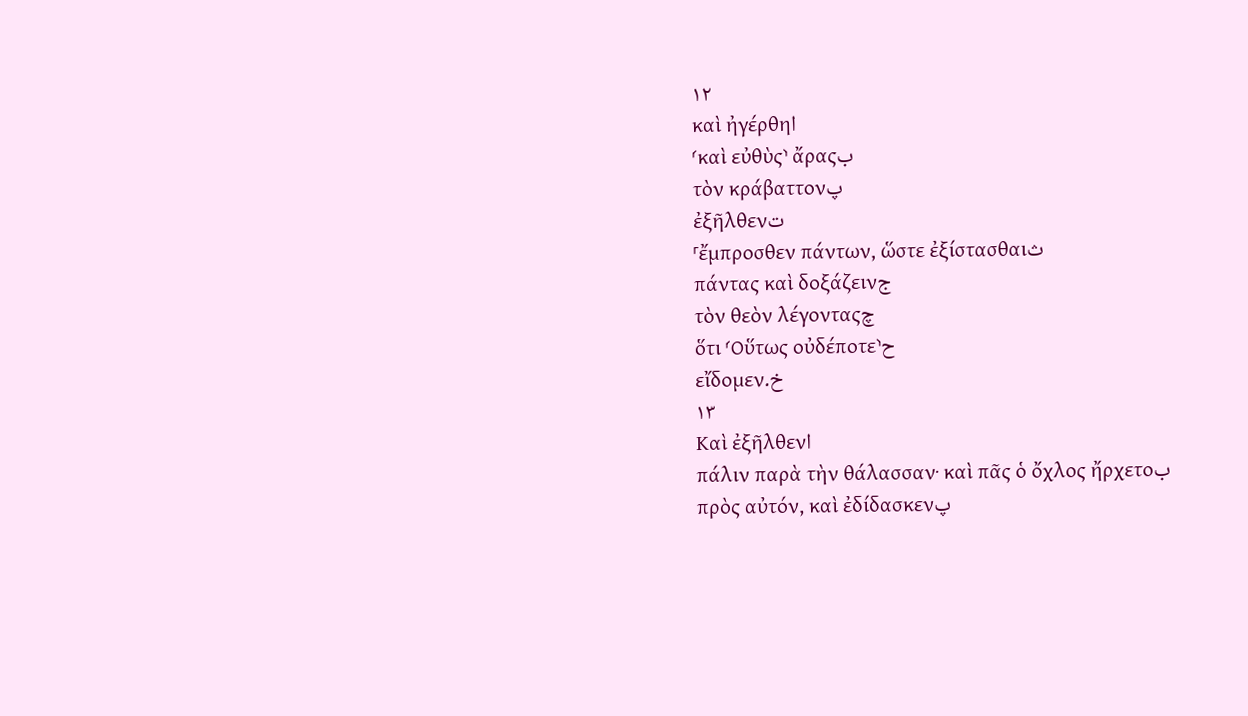۱۲
καὶ ἠγέρθηا
⸂καὶ εὐθὺς⸃ ἄραςب
τὸν κράβαττονپ
ἐξῆλθενت
⸀ἔμπροσθεν πάντων, ὥστε ἐξίστασθαιث
πάντας καὶ δοξάζεινج
τὸν θεὸν λέγονταςچ
ὅτι ⸂Οὕτως οὐδέποτε⸃ح
εἴδομεν.خ
۱۳
Καὶ ἐξῆλθενا
πάλιν παρὰ τὴν θάλασσαν· καὶ πᾶς ὁ ὄχλος ἤρχετοب
πρὸς αὐτόν, καὶ ἐδίδασκενپ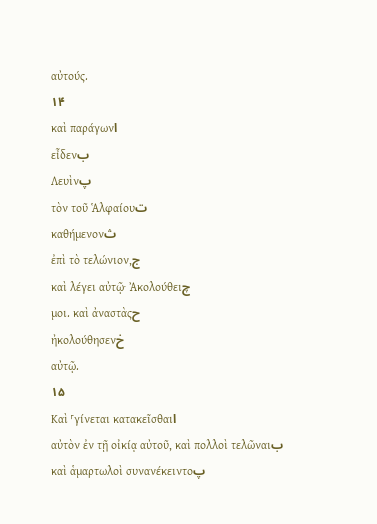αὐτούς.
۱۴
καὶ παράγωνا
εἶδενب
Λευὶνپ
τὸν τοῦ Ἁλφαίουت
καθήμενονث
ἐπὶ τὸ τελώνιον,ج
καὶ λέγει αὐτῷ· Ἀκολούθειچ
μοι. καὶ ἀναστὰςح
ἠκολούθησενخ
αὐτῷ.
۱۵
Καὶ ⸀γίνεται κατακεῖσθαιا
αὐτὸν ἐν τῇ οἰκίᾳ αὐτοῦ, καὶ πολλοὶ τελῶναιب
καὶ ἁμαρτωλοὶ συνανέκειντοپ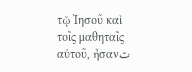τῷ Ἰησοῦ καὶ τοῖς μαθηταῖς αὐτοῦ, ἦσανت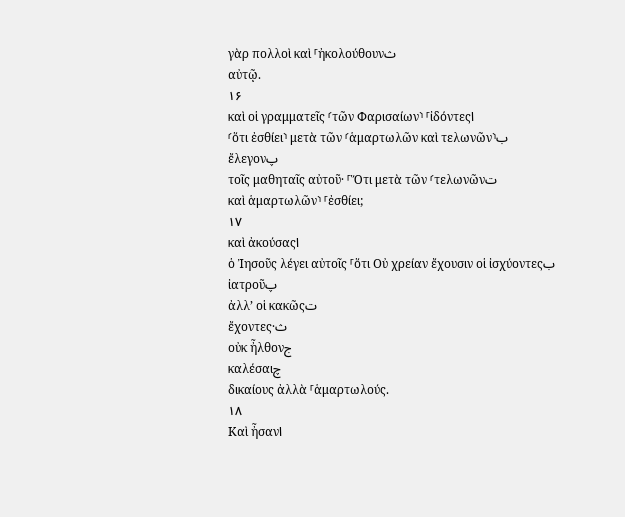γὰρ πολλοὶ καὶ ⸀ἠκολούθουνث
αὐτῷ.
۱۶
καὶ οἱ γραμματεῖς ⸂τῶν Φαρισαίων⸃ ⸀ἰδόντεςا
⸂ὅτι ἐσθίει⸃ μετὰ τῶν ⸂ἁμαρτωλῶν καὶ τελωνῶν⸃ب
ἔλεγονپ
τοῖς μαθηταῖς αὐτοῦ· ⸀Ὅτι μετὰ τῶν ⸂τελωνῶνت
καὶ ἁμαρτωλῶν⸃ ⸀ἐσθίει;
۱۷
καὶ ἀκούσαςا
ὁ Ἰησοῦς λέγει αὐτοῖς ⸀ὅτι Οὐ χρείαν ἔχουσιν οἱ ἰσχύοντεςب
ἰατροῦپ
ἀλλ’ οἱ κακῶςت
ἔχοντες·ث
οὐκ ἦλθονج
καλέσαιچ
δικαίους ἀλλὰ ⸀ἁμαρτωλούς.
۱۸
Καὶ ἦσανا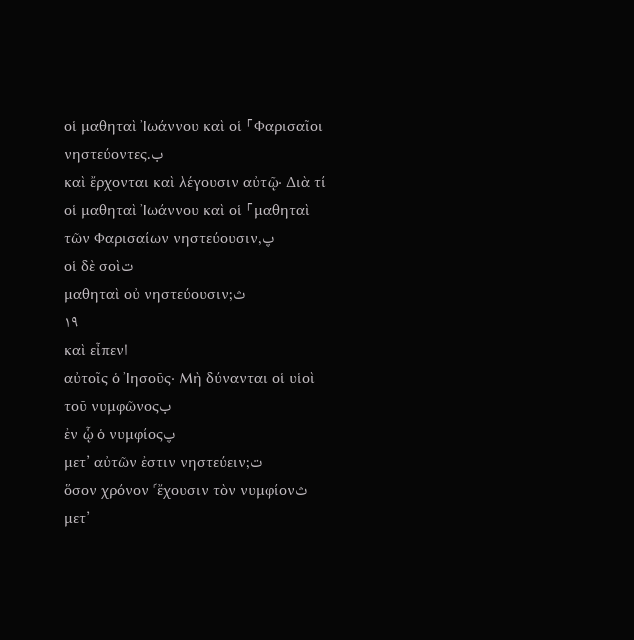οἱ μαθηταὶ Ἰωάννου καὶ οἱ ⸀Φαρισαῖοι νηστεύοντες.ب
καὶ ἔρχονται καὶ λέγουσιν αὐτῷ· Διὰ τί οἱ μαθηταὶ Ἰωάννου καὶ οἱ ⸀μαθηταὶ τῶν Φαρισαίων νηστεύουσιν,پ
οἱ δὲ σοὶت
μαθηταὶ οὐ νηστεύουσιν;ث
۱۹
καὶ εἶπενا
αὐτοῖς ὁ Ἰησοῦς· Μὴ δύνανται οἱ υἱοὶ τοῦ νυμφῶνοςب
ἐν ᾧ ὁ νυμφίοςپ
μετ’ αὐτῶν ἐστιν νηστεύειν;ت
ὅσον χρόνον ⸂ἔχουσιν τὸν νυμφίονث
μετ’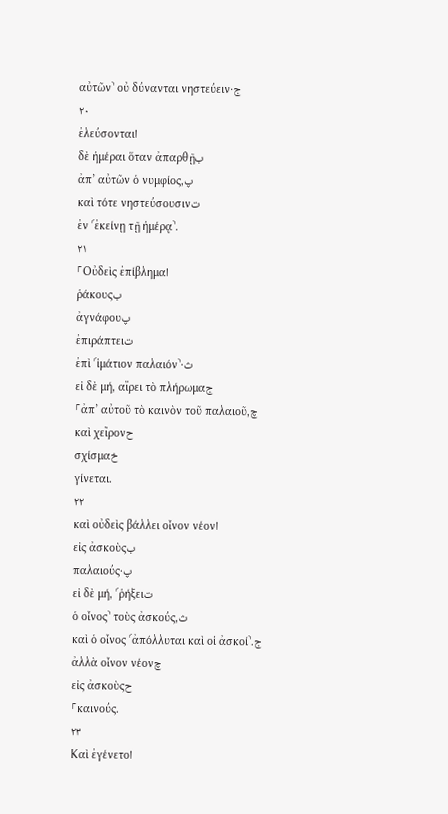αὐτῶν⸃ οὐ δύνανται νηστεύειν·ج
۲۰
ἐλεύσονταιا
δὲ ἡμέραι ὅταν ἀπαρθῇب
ἀπ’ αὐτῶν ὁ νυμφίος,پ
καὶ τότε νηστεύσουσινت
ἐν ⸂ἐκείνῃ τῇ ἡμέρᾳ⸃.
۲۱
⸀Οὐδεὶς ἐπίβλημαا
ῥάκουςب
ἀγνάφουپ
ἐπιράπτειت
ἐπὶ ⸂ἱμάτιον παλαιόν⸃·ث
εἰ δὲ μή, αἴρει τὸ πλήρωμαج
⸀ἀπ’ αὐτοῦ τὸ καινὸν τοῦ παλαιοῦ,چ
καὶ χεῖρονح
σχίσμαخ
γίνεται.
۲۲
καὶ οὐδεὶς βάλλει οἶνον νέονا
εἰς ἀσκοὺςب
παλαιούς·پ
εἰ δὲ μή, ⸂ῥήξειت
ὁ οἶνος⸃ τοὺς ἀσκούς,ث
καὶ ὁ οἶνος ⸂ἀπόλλυται καὶ οἱ ἀσκοί⸃.ج
ἀλλὰ οἶνον νέονچ
εἰς ἀσκοὺςح
⸀καινούς.
۲۳
Καὶ ἐγένετοا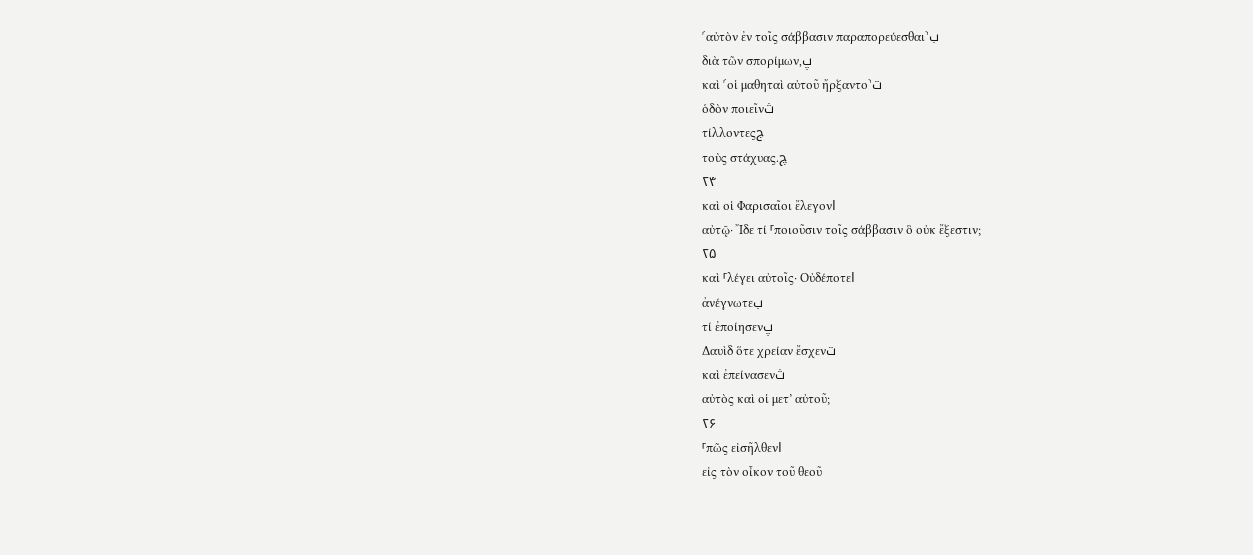⸂αὐτὸν ἐν τοῖς σάββασιν παραπορεύεσθαι⸃ب
διὰ τῶν σπορίμων,پ
καὶ ⸂οἱ μαθηταὶ αὐτοῦ ἤρξαντο⸃ت
ὁδὸν ποιεῖνث
τίλλοντεςج
τοὺς στάχυας.چ
۲۴
καὶ οἱ Φαρισαῖοι ἔλεγονا
αὐτῷ· Ἴδε τί ⸀ποιοῦσιν τοῖς σάββασιν ὃ οὐκ ἔξεστιν;
۲۵
καὶ ⸀λέγει αὐτοῖς· Οὐδέποτεا
ἀνέγνωτεب
τί ἐποίησενپ
Δαυὶδ ὅτε χρείαν ἔσχενت
καὶ ἐπείνασενث
αὐτὸς καὶ οἱ μετ’ αὐτοῦ;
۲۶
⸀πῶς εἰσῆλθενا
εἰς τὸν οἶκον τοῦ θεοῦ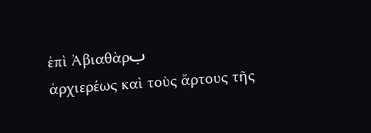ἐπὶ Ἀβιαθὰρب
ἀρχιερέως καὶ τοὺς ἄρτους τῆς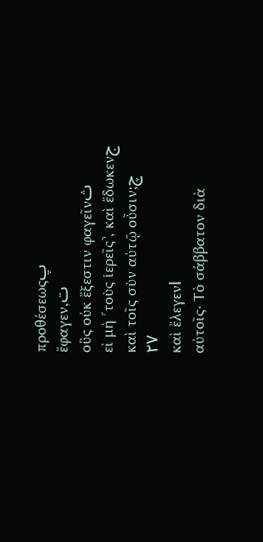προθέσεωςپ
ἔφαγεν,ت
οὓς οὐκ ἔξεστιν φαγεῖνث
εἰ μὴ ⸂τοὺς ἱερεῖς⸃, καὶ ἔδωκενج
καὶ τοῖς σὺν αὐτῷ οὖσιν;چ
۲۷
καὶ ἔλεγενا
αὐτοῖς· Τὸ σάββατον διὰ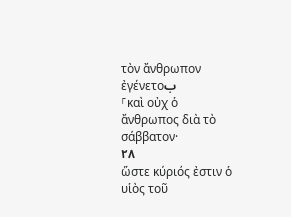τὸν ἄνθρωπον ἐγένετοب
⸀καὶ οὐχ ὁ ἄνθρωπος διὰ τὸ σάββατον·
۲۸
ὥστε κύριός ἐστιν ὁ υἱὸς τοῦ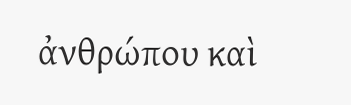ἀνθρώπου καὶ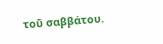τοῦ σαββάτου.